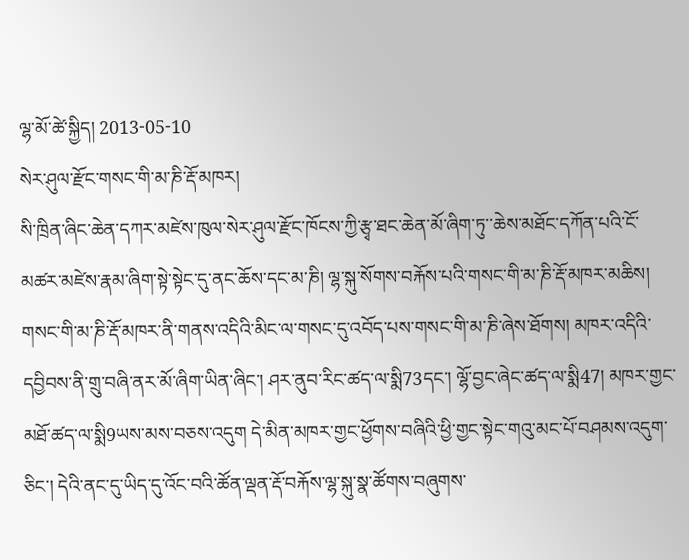ལྷ་མོ་ཚེ་སྐྱིད། 2013-05-10
སེར་ཤུལ་རྫོང་གསང་གི་མ་ཎི་རྡོ་མཁར།
སི་ཁྲིན་ཞིང་ཆེན་དཀར་མཛེས་ཁུལ་སེར་ཤུལ་རྫོང་ཁོངས་ཀྱི་རྩྭ་ཐང་ཆེན་མོ་ཞིག་ཏུ་་ཆེས་མཐོང་དཀོན་པའི་ངོ་མཚར་མཛེས་རྣམ་ཞིག་སྟེ་སྟེང་དུ་ནང་ཆོས་དང་མ་ཎི། ལྷ་སྐུ་སོགས་བརྐོས་པའི་གསང་གི་མ་ཎི་རྡོ་མཁར་མཆིས།
གསང་གི་མ་ཎི་རྡོ་མཁར་ནི་གནས་འདིའི་མིང་ལ་གསང་དུ་འབོད་པས་གསང་གི་མ་ཎི་ཞེས་ཐོགས། མཁར་འདིའི་དབྱིབས་ནི་གྲུ་བཞི་ནར་མོ་ཞིག་ཡིན་ཞིང་། ཤར་ནུབ་རིང་ཚད་ལ་སྨི73དང་། ལྷོ་བྱང་ཞེང་ཚད་ལ་སྨི47། མཁར་གྱང་མཐོ་ཚད་ལ་སྨི9ཡས་མས་བཅས་འདུག དེ་མིན་མཁར་གྱང་ཕྱོགས་བཞིའི་ཕྱི་གྱང་སྟེང་གའུ་མང་པོ་བཤམས་འདུག་ཅིང་། དེའི་ནང་དུ་ཡིད་དུ་འོང་བའི་ཚོན་ལྡན་རྡོ་བརྐོས་ལྷ་སྐུ་སྣ་ཚོགས་བཞུགས་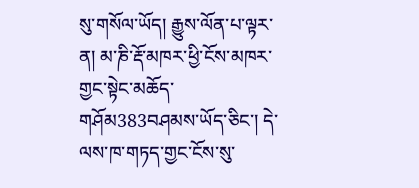སུ་གསོལ་ཡོད། རྒྱུས་ལོན་པ་ལྟར་ན། མ་ཎི་རྡོ་མཁར་ཕྱི་ངོས་མཁར་གྱང་སྟེང་མཆོད་གཤོམ383བཤམས་ཡོད་ཅིང་། དེ་ལས་ཁ་གཏད་གྱང་ངོས་སུ་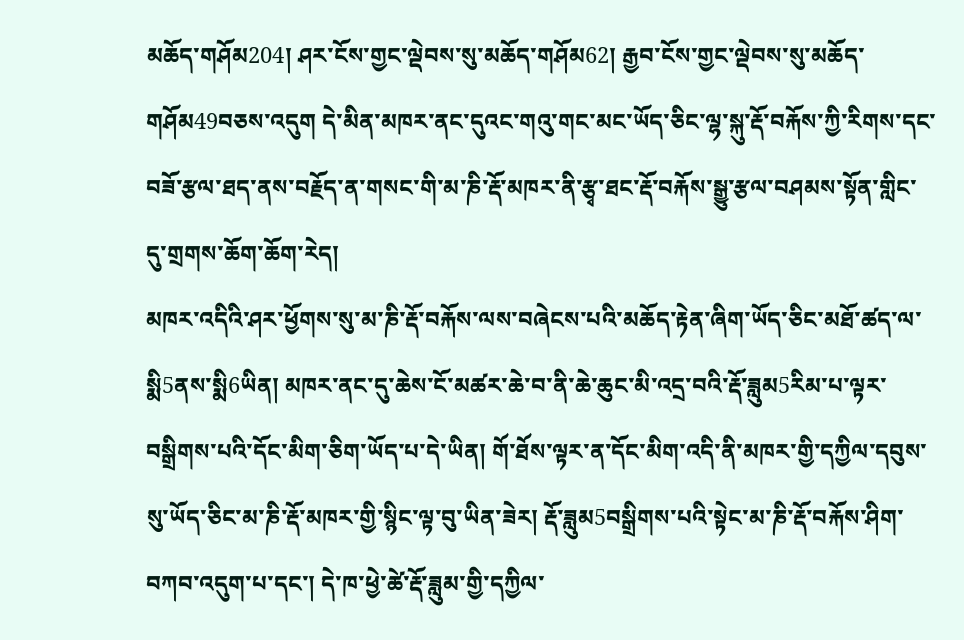མཆོད་གཤོམ204། ཤར་ངོས་གྱང་ལྡེབས་སུ་མཆོད་གཤོམ62། རྒྱབ་ངོས་གྱང་ལྡེབས་སུ་མཆོད་གཤོམ49བཅས་འདུག དེ་མིན་མཁར་ནང་དུའང་གའུ་གང་མང་ཡོད་ཅིང་ལྷ་སྐུ་རྡོ་བརྐོས་ཀྱི་རིགས་དང་བཟོ་རྩལ་ཐད་ནས་བརྗོད་ན་གསང་གི་མ་ཎི་རྡོ་མཁར་ནི་རྩྭ་ཐང་རྡོ་བརྐོས་སྒྱུ་རྩལ་བཤམས་སྟོན་གླིང་དུ་གྲགས་ཆོག་ཆོག་རེད།
མཁར་འདིའི་ཤར་ཕྱོགས་སུ་མ་ཎི་རྡོ་བརྐོས་ལས་བཞེངས་པའི་མཆོད་རྟེན་ཞིག་ཡོད་ཅིང་མཐོ་ཚད་ལ་སྨི5ནས་སྨི6ཡིན། མཁར་ནང་དུ་ཆེས་ངོ་མཚར་ཆེ་བ་ནི་ཆེ་ཆུང་མི་འདྲ་བའི་རྡོ་ཟླུམ5རིམ་པ་ལྟར་བསྒྲིགས་པའི་དོང་མིག་ཅིག་ཡོད་པ་དེ་ཡིན། གོ་ཐོས་ལྟར་ན་དོང་མིག་འདི་ནི་མཁར་གྱི་དཀྱིལ་དབུས་སུ་ཡོད་ཅིང་མ་ཎི་རྡོ་མཁར་གྱི་སྙིང་ལྟ་བུ་ཡིན་ཟེར། རྡོ་ཟླུམ5བསྒྲིགས་པའི་སྟེང་མ་ཎི་རྡོ་བརྐོས་ཤིག་བཀབ་འདུག་པ་དང་། དེ་ཁ་ཕྱེ་ཚེ་རྡོ་ཟླུམ་གྱི་དཀྱིལ་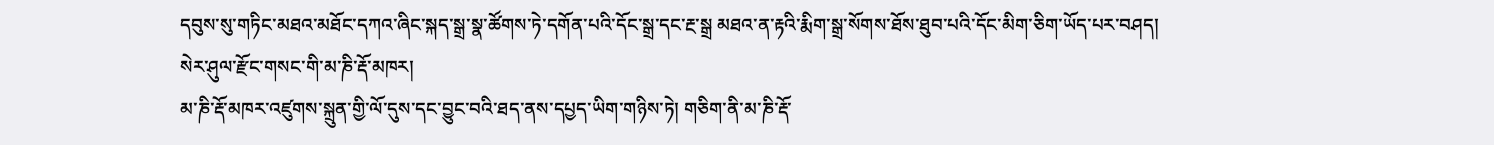དབུས་སུ་གཏིང་མཐའ་མཐོང་དཀའ་ཞིང་སྐད་སྒྲ་སྣ་ཚོགས་ཏེ་དགོན་པའི་དོང་སྒྲ་དང་རྔ་སྒྲ མཐའ་ན་རྟའི་རྨིག་སྒྲ་སོགས་ཐོས་ཐུབ་པའི་དོང་མིག་ཅིག་ཡོད་པར་བཤད།
སེར་ཤུལ་རྫོང་གསང་གི་མ་ཎི་རྡོ་མཁར།
མ་ཎི་རྡོ་མཁར་འཛུགས་སྐྲུན་གྱི་ལོ་དུས་དང་བྱུང་བའི་ཐད་ནས་དཔྱད་ཡིག་གཉིས་ཏེ། གཅིག་ནི་མ་ཎི་རྡོ་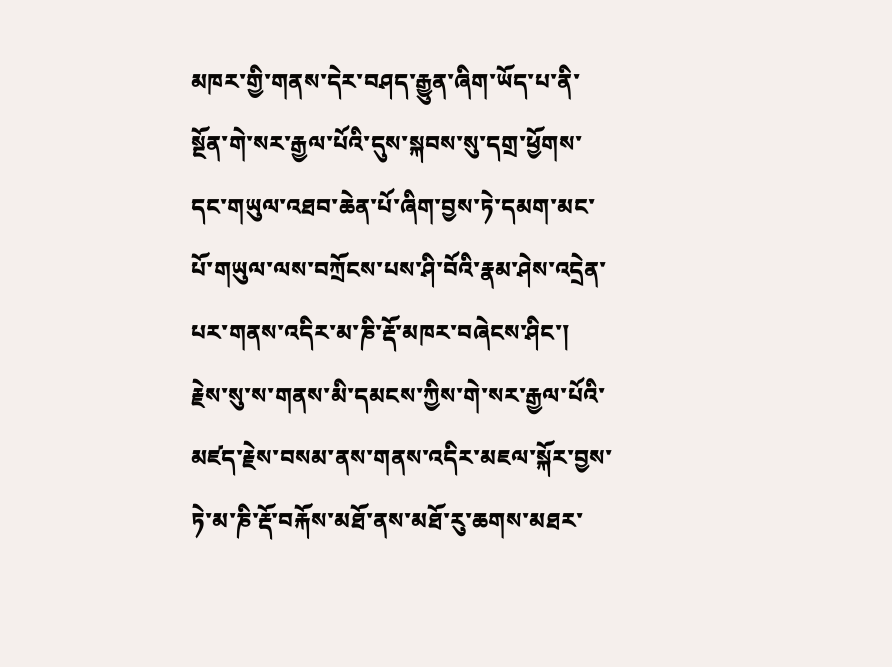མཁར་གྱི་གནས་དེར་བཤད་རྒྱུན་ཞིག་ཡོད་པ་ནི་སྔོན་གེ་སར་རྒྱལ་པོའི་དུས་སྐབས་སུ་དགྲ་ཕྱོགས་དང་གཡུལ་འཐབ་ཆེན་པོ་ཞིག་བྱས་ཏེ་དམག་མང་པོ་གཡུལ་ལས་བཀྲོངས་པས་ཤི་བོའི་རྣམ་ཤེས་འདྲེན་པར་གནས་འདིར་མ་ཎི་རྡོ་མཁར་བཞེངས་ཤིང་། རྗེས་སུ་ས་གནས་མི་དམངས་ཀྱིས་གེ་སར་རྒྱལ་པོའི་མཛད་རྗེས་བསམ་ནས་གནས་འདིར་མཇལ་སྐོར་བྱས་ཏེ་མ་ཎི་རྡོ་བརྐོས་མཐོ་ནས་མཐོ་རུ་ཆགས་མཐར་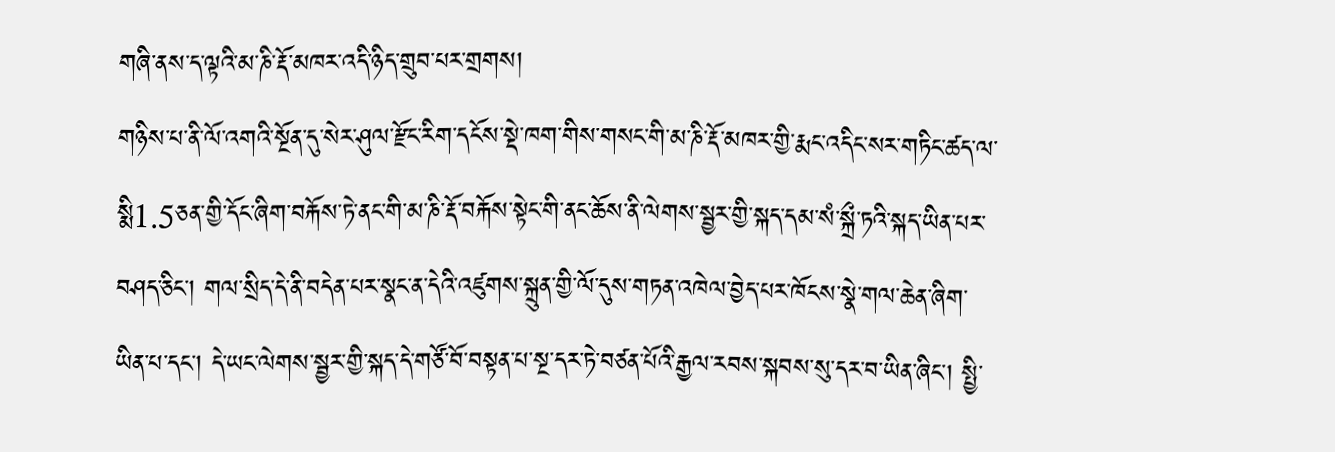གཞི་ནས་ད་ལྟའི་མ་ཎི་རྡོ་མཁར་འདི་ཉིད་གྲུབ་པར་གྲགས།
གཉིས་པ་ནི་ལོ་འགའི་སྔོན་དུ་སེར་ཤུལ་རྫོང་རིག་དངོས་སྡེ་ཁག་གིས་གསང་གི་མ་ཎི་རྡོ་མཁར་གྱི་རྨང་འདིང་སར་གཏིང་ཚད་ལ་སྨི1.5ཅན་གྱི་དོང་ཞིག་བརྐོས་ཏེ་ནང་གི་མ་ཎི་རྡོ་བརྐོས་སྟེང་གི་ནང་ཆོས་ནི་ལེགས་སྦྱར་གྱི་སྐད་དམ་སཾ་སྐྲྀ་ཏའི་སྐད་ཡིན་པར་བཤད་ཅིང་། གལ་སྲིད་དེ་ནི་བདེན་པར་སྣང་ན་དེའི་འཛུགས་སྐྲུན་གྱི་ལོ་དུས་གཏན་འཁེལ་བྱེད་པར་ཁོངས་སྣེ་གལ་ཆེན་ཞིག་ཡིན་པ་དང་། དེ་ཡང་ལེགས་སྦྱར་གྱི་སྐད་དེ་གཙོ་བོ་བསྟན་པ་སྔ་དར་ཏེ་བཙན་པོའི་རྒྱལ་རབས་སྐབས་སུ་དར་བ་ཡིན་ཞིང་། སྤྱི་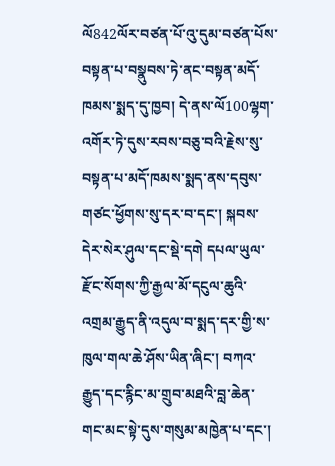ལོ842ལོར་བཙན་པོ་འུ་དུམ་བཙན་པོས་བསྟན་པ་བསྣུབས་ཏེ་ནང་བསྟན་མདོ་ཁམས་སྨད་དུ་ཁྱབ། དེ་ནས་ལོ100ལྷག་འགོར་ཏེ་དུས་རབས་བཅུ་བའི་རྗེས་སུ་བསྟན་པ་མདོ་ཁམས་སྨད་ནས་དབུས་གཙང་ཕྱོགས་སུ་དར་བ་དང་། སྐབས་དེར་སེར་ཤུལ་དང་སྡེ་དགེ དཔལ་ཡུལ་རྫོང་སོགས་ཀྱི་རྒྱལ་མོ་དངུལ་ཆུའི་འགྲམ་རྒྱུད་ནི་འདུལ་བ་སྨད་དར་གྱི་ས་ཁུལ་གལ་ཆེ་ཤོས་ཡིན་ཞིང་། བཀའ་རྒྱུད་དང་རྙིང་མ་གྲུབ་མཐའི་བླ་ཆེན་གང་མང་སྟེ་དུས་གསུམ་མཁྱེན་པ་དང་།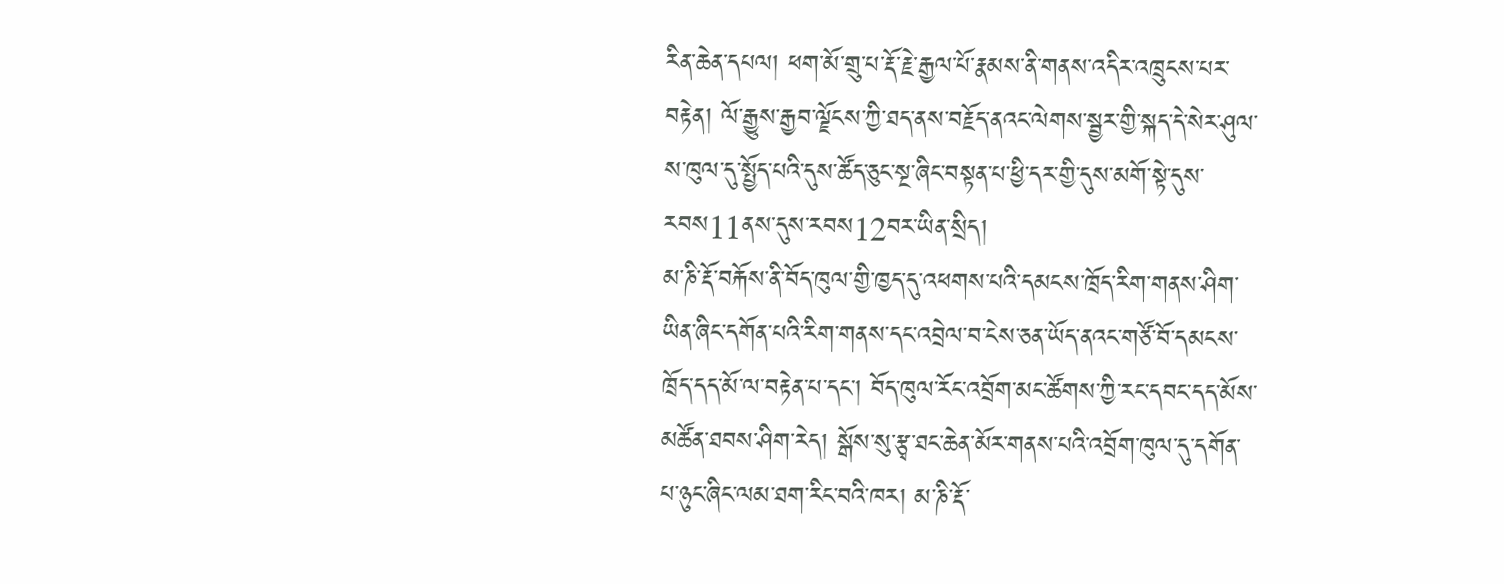རིན་ཆེན་དཔལ། ཕག་མོ་གྲུ་པ་རྡོ་རྗེ་རྒྱལ་པོ་རྣམས་ནི་གནས་འདིར་འཁྲུངས་པར་བརྟེན། ལོ་རྒྱུས་རྒྱབ་ལྗོངས་ཀྱི་ཐད་ནས་བརྗོད་ནའང་ལེགས་སྦྱར་གྱི་སྐད་དེ་སེར་ཤུལ་ས་ཁུལ་དུ་སྤྱོད་པའི་དུས་ཚོད་ཅུང་སྔ་ཞིང་བསྟན་པ་ཕྱི་དར་གྱི་དུས་མགོ་སྟེ་དུས་རབས11ནས་དུས་རབས12བར་ཡིན་སྲིད།
མ་ཎི་རྡོ་བརྐོས་ནི་བོད་ཁུལ་གྱི་ཁྱད་དུ་འཕགས་པའི་དམངས་ཁྲོད་རིག་གནས་ཤིག་ཡིན་ཞིང་དགོན་པའི་རིག་གནས་དང་འབྲེལ་བ་ངེས་ཅན་ཡོད་ནའང་གཙོ་བོ་དམངས་ཁྲོད་དད་མོ་ལ་བརྟེན་པ་དང་། བོད་ཁུལ་རོང་འབྲོག་མང་ཚོགས་ཀྱི་རང་དབང་དད་མོས་མཚོན་ཐབས་ཤིག་རེད། སྒོས་སུ་རྩྭ་ཐང་ཆེན་མོར་གནས་པའི་འབྲོག་ཁུལ་དུ་དགོན་པ་ཉུང་ཞིང་ལམ་ཐག་རིང་བའི་ཁར། མ་ཎི་རྡོ་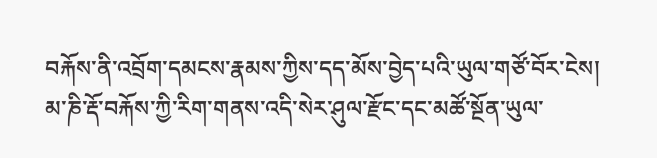བརྐོས་ནི་འབྲོག་དམངས་རྣམས་ཀྱིས་དད་མོས་བྱེད་པའི་ཡུལ་གཙོ་བོར་ངེས།
མ་ཎི་རྡོ་བརྐོས་ཀྱི་རིག་གནས་འདི་སེར་ཤུལ་རྫོང་དང་མཚོ་སྔོན་ཡུལ་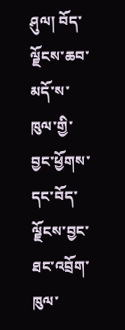ཤུལ། བོད་ལྗོངས་ཆབ་མདོ་ས་ཁུལ་གྱི་བྱང་ཕྱོགས་དང་བོད་ལྗོངས་བྱང་ཐང་འབྲོག་ཁུལ་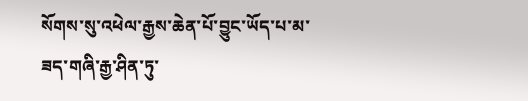སོགས་སུ་འཕེལ་རྒྱས་ཆེན་པོ་བྱུང་ཡོད་པ་མ་ཟད་གཞི་རྒྱ་ཤིན་ཏུ་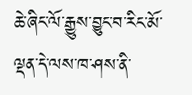ཆེ་ཞིང་ལོ་རྒྱུས་བྱུང་བ་རིང་མོ་ལྡན་དེ་ལས་ཁ་ཤས་ནི་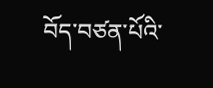བོད་བཙན་པོའི་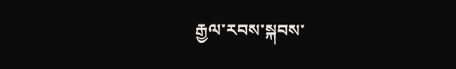རྒྱལ་རབས་སྐབས་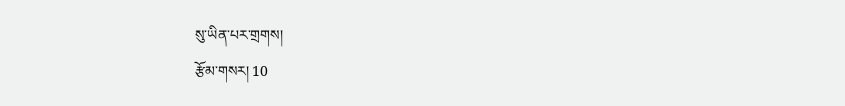སུ་ཡིན་པར་གྲགས།
རྩོམ་གསར། 10